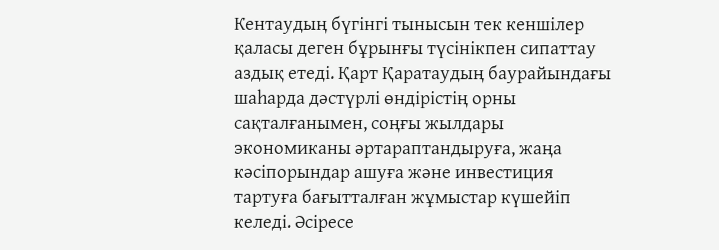Кентаудың бүгінгі тынысын тек кеншілер қаласы деген бұрынғы түсінікпен сипаттау аздық етеді. Қарт Қаратаудың баурайындағы шаһарда дәстүрлі өндірістің орны сақталғанымен, соңғы жылдары экономиканы әртараптандыруға, жаңа кәсіпорындар ашуға және инвестиция тартуға бағытталған жұмыстар күшейіп келеді. Әсіресе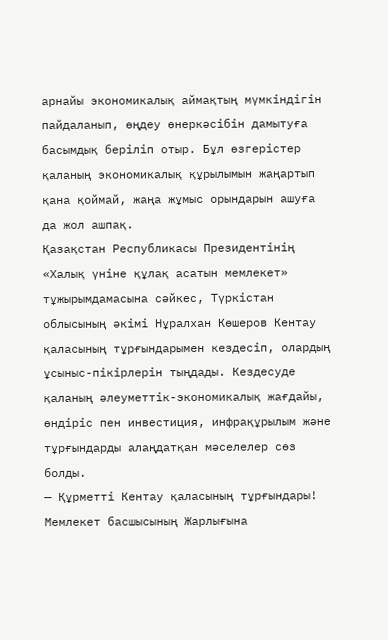арнайы экономикалық аймақтың мүмкіндігін пайдаланып, өңдеу өнеркәсібін дамытуға басымдық беріліп отыр. Бұл өзгерістер қаланың экономикалық құрылымын жаңартып қана қоймай, жаңа жұмыс орындарын ашуға да жол ашпақ.
Қазақстан Республикасы Президентінің «Халық үніне құлақ асатын мемлекет» тұжырымдамасына сәйкес, Түркістан облысының әкімі Нұралхан Көшеров Кентау қаласының тұрғындарымен кездесіп, олардың ұсыныс-пікірлерін тыңдады. Кездесуде қаланың әлеуметтік-экономикалық жағдайы, өндіріс пен инвестиция, инфрақұрылым және тұрғындарды алаңдатқан мәселелер сөз болды.
— Құрметті Кентау қаласының тұрғындары! Мемлекет басшысының Жарлығына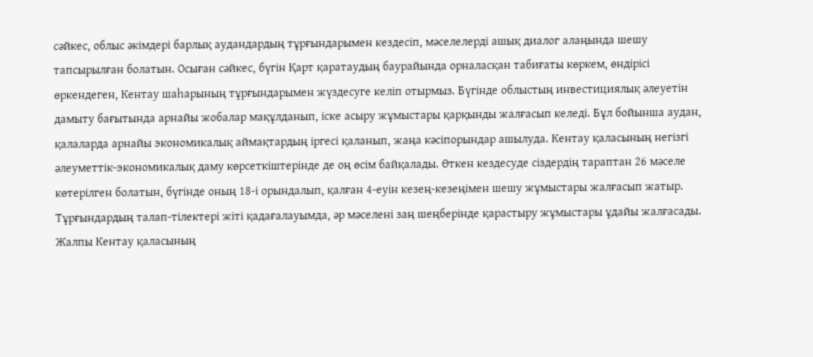сәйкес, облыс әкімдері барлық аудандардың тұрғындарымен кездесіп, мәселелерді ашық диалог алаңында шешу тапсырылған болатын. Осыған сәйкес, бүгін Қарт қаратаудың баурайында орналасқан табиғаты көркем, өндірісі өркендеген, Кентау шаһарының тұрғындарымен жүздесуге келіп отырмыз. Бүгінде облыстың инвестициялық әлеуетін дамыту бағытында арнайы жобалар мақұлданып, іске асыру жұмыстары қарқынды жалғасып келеді. Бұл бойынша аудан, қалаларда арнайы экономикалық аймақтардың іргесі қаланып, жаңа кәсіпорындар ашылуда. Кентау қаласының негізгі әлеуметтік-экономикалық даму көрсеткіштерінде де оң өсім байқалады. Өткен кездесуде сіздердің тараптан 26 мәселе көтерілген болатын, бүгінде оның 18-і орындалып, қалған 4-еуін кезең-кезеңімен шешу жұмыстары жалғасып жатыр. Тұрғындардың талап-тілектері жіті қадағалауымда, әр мәселені заң шеңберінде қарастыру жұмыстары ұдайы жалғасады. Жалпы Кентау қаласының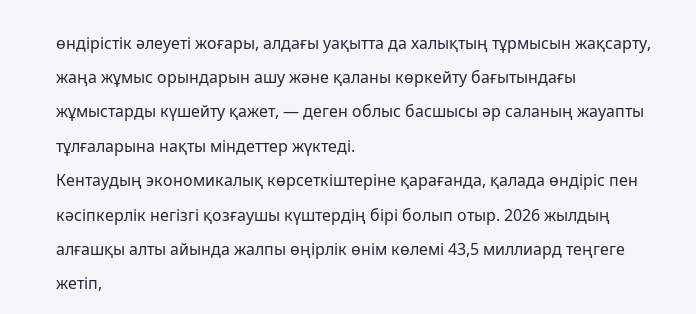өндірістік әлеуеті жоғары, алдағы уақытта да халықтың тұрмысын жақсарту, жаңа жұмыс орындарын ашу және қаланы көркейту бағытындағы жұмыстарды күшейту қажет, — деген облыс басшысы әр саланың жауапты тұлғаларына нақты міндеттер жүктеді.
Кентаудың экономикалық көрсеткіштеріне қарағанда, қалада өндіріс пен кәсіпкерлік негізгі қозғаушы күштердің бірі болып отыр. 2026 жылдың алғашқы алты айында жалпы өңірлік өнім көлемі 43,5 миллиард теңгеге жетіп,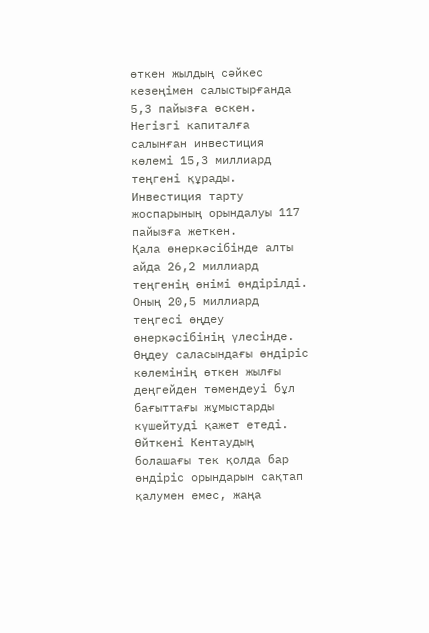өткен жылдың сәйкес кезеңімен салыстырғанда 5,3 пайызға өскен. Негізгі капиталға салынған инвестиция көлемі 15,3 миллиард теңгені құрады. Инвестиция тарту жоспарының орындалуы 117 пайызға жеткен.
Қала өнеркәсібінде алты айда 26,2 миллиард теңгенің өнімі өндірілді. Оның 20,5 миллиард теңгесі өңдеу өнеркәсібінің үлесінде. Өңдеу саласындағы өндіріс көлемінің өткен жылғы деңгейден төмендеуі бұл бағыттағы жұмыстарды күшейтуді қажет етеді. Өйткені Кентаудың болашағы тек қолда бар өндіріс орындарын сақтап қалумен емес, жаңа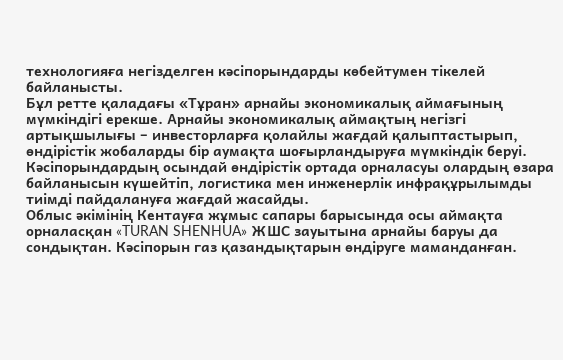технологияға негізделген кәсіпорындарды көбейтумен тікелей байланысты.
Бұл ретте қаладағы «Тұран» арнайы экономикалық аймағының мүмкіндігі ерекше. Арнайы экономикалық аймақтың негізгі артықшылығы – инвесторларға қолайлы жағдай қалыптастырып, өндірістік жобаларды бір аумақта шоғырландыруға мүмкіндік беруі. Кәсіпорындардың осындай өндірістік ортада орналасуы олардың өзара байланысын күшейтіп, логистика мен инженерлік инфрақұрылымды тиімді пайдалануға жағдай жасайды.
Облыс әкімінің Кентауға жұмыс сапары барысында осы аймақта орналасқан «TURAN SHENHUA» ЖШС зауытына арнайы баруы да сондықтан. Кәсіпорын газ қазандықтарын өндіруге маманданған.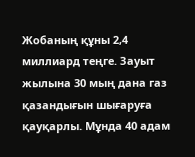Жобаның құны 2,4 миллиард теңге. Зауыт жылына 30 мың дана газ қазандығын шығаруға қауқарлы. Мұнда 40 адам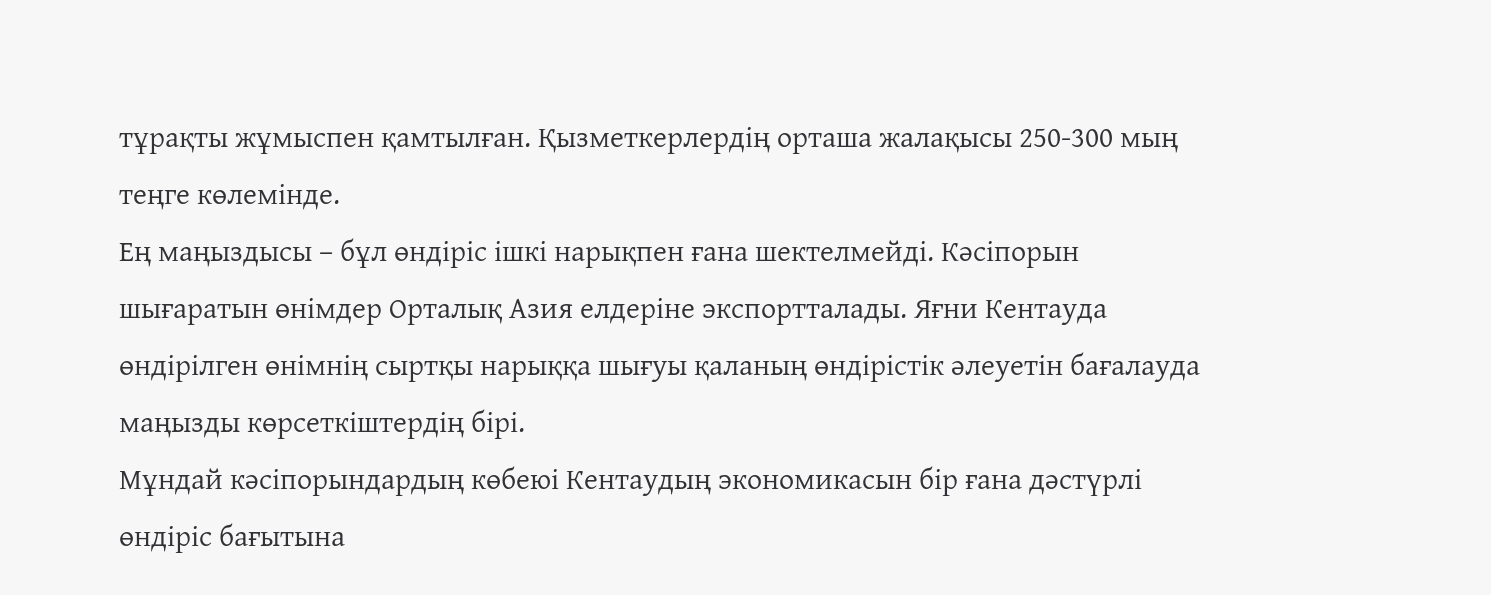тұрақты жұмыспен қамтылған. Қызметкерлердің орташа жалақысы 250-300 мың теңге көлемінде.
Ең маңыздысы – бұл өндіріс ішкі нарықпен ғана шектелмейді. Кәсіпорын шығаратын өнімдер Орталық Азия елдеріне экспортталады. Яғни Кентауда өндірілген өнімнің сыртқы нарыққа шығуы қаланың өндірістік әлеуетін бағалауда маңызды көрсеткіштердің бірі.
Мұндай кәсіпорындардың көбеюі Кентаудың экономикасын бір ғана дәстүрлі өндіріс бағытына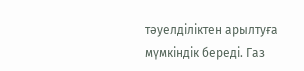тәуелділіктен арылтуға мүмкіндік береді. Газ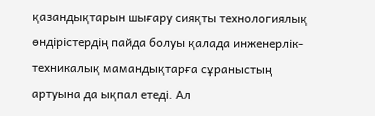қазандықтарын шығару сияқты технологиялық өндірістердің пайда болуы қалада инженерлік-техникалық мамандықтарға сұраныстың артуына да ықпал етеді. Ал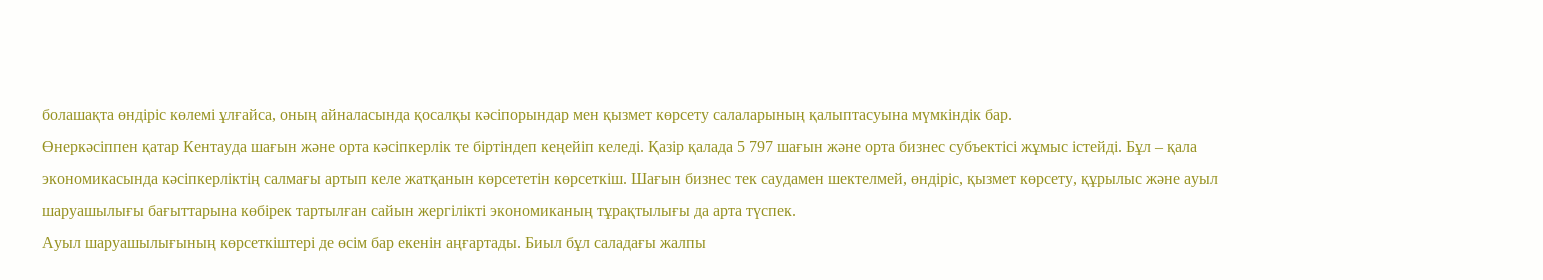болашақта өндіріс көлемі ұлғайса, оның айналасында қосалқы кәсіпорындар мен қызмет көрсету салаларының қалыптасуына мүмкіндік бар.
Өнеркәсіппен қатар Кентауда шағын және орта кәсіпкерлік те біртіндеп кеңейіп келеді. Қазір қалада 5 797 шағын және орта бизнес субъектісі жұмыс істейді. Бұл – қала экономикасында кәсіпкерліктің салмағы артып келе жатқанын көрсететін көрсеткіш. Шағын бизнес тек саудамен шектелмей, өндіріс, қызмет көрсету, құрылыс және ауыл шаруашылығы бағыттарына көбірек тартылған сайын жергілікті экономиканың тұрақтылығы да арта түспек.
Ауыл шаруашылығының көрсеткіштері де өсім бар екенін аңғартады. Биыл бұл саладағы жалпы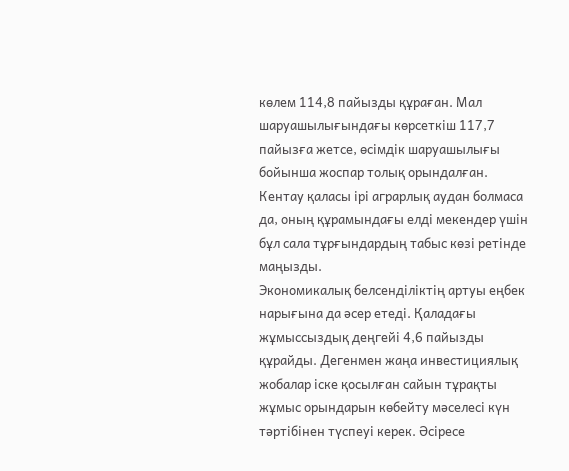көлем 114,8 пайызды құраған. Мал шаруашылығындағы көрсеткіш 117,7 пайызға жетсе, өсімдік шаруашылығы бойынша жоспар толық орындалған. Кентау қаласы ірі аграрлық аудан болмаса да, оның құрамындағы елді мекендер үшін бұл сала тұрғындардың табыс көзі ретінде маңызды.
Экономикалық белсенділіктің артуы еңбек нарығына да әсер етеді. Қаладағы жұмыссыздық деңгейі 4,6 пайызды құрайды. Дегенмен жаңа инвестициялық жобалар іске қосылған сайын тұрақты жұмыс орындарын көбейту мәселесі күн тәртібінен түспеуі керек. Әсіресе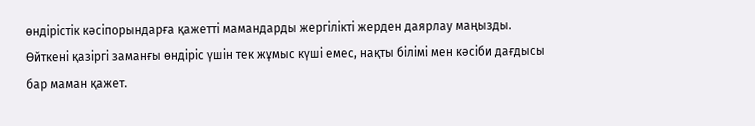өндірістік кәсіпорындарға қажетті мамандарды жергілікті жерден даярлау маңызды.
Өйткені қазіргі заманғы өндіріс үшін тек жұмыс күші емес, нақты білімі мен кәсіби дағдысы бар маман қажет.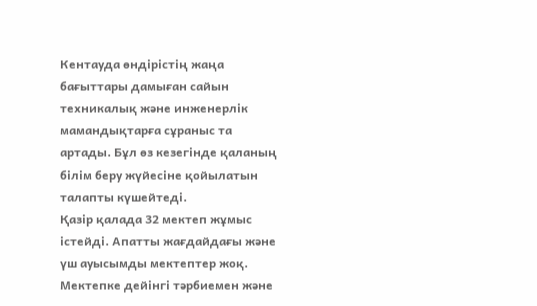Кентауда өндірістің жаңа бағыттары дамыған сайын техникалық және инженерлік мамандықтарға сұраныс та артады. Бұл өз кезегінде қаланың білім беру жүйесіне қойылатын талапты күшейтеді.
Қазір қалада 32 мектеп жұмыс істейді. Апатты жағдайдағы және үш ауысымды мектептер жоқ. Мектепке дейінгі тәрбиемен және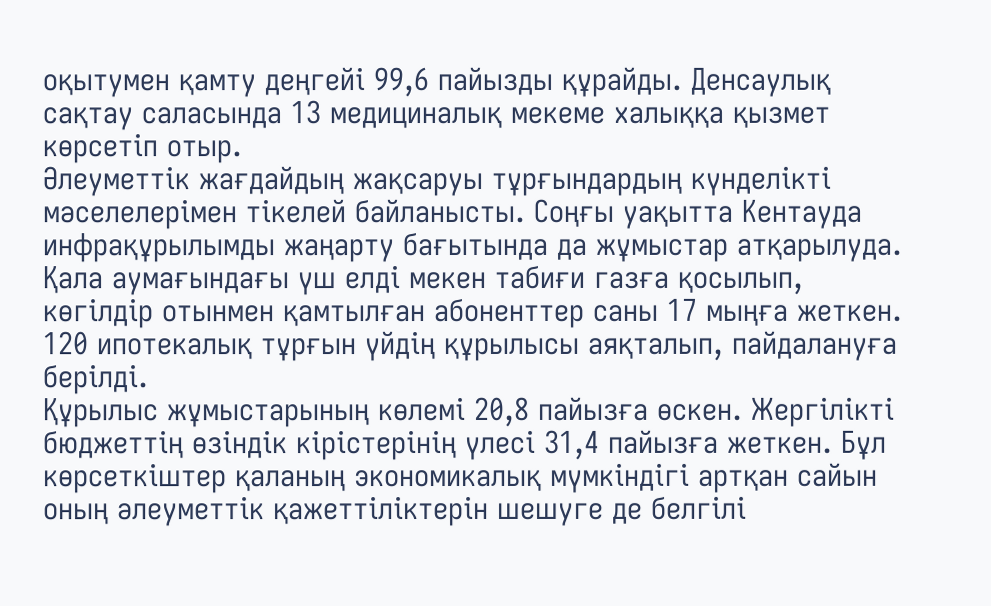оқытумен қамту деңгейі 99,6 пайызды құрайды. Денсаулық сақтау саласында 13 медициналық мекеме халыққа қызмет көрсетіп отыр.
Әлеуметтік жағдайдың жақсаруы тұрғындардың күнделікті мәселелерімен тікелей байланысты. Соңғы уақытта Кентауда инфрақұрылымды жаңарту бағытында да жұмыстар атқарылуда. Қала аумағындағы үш елді мекен табиғи газға қосылып, көгілдір отынмен қамтылған абоненттер саны 17 мыңға жеткен. 120 ипотекалық тұрғын үйдің құрылысы аяқталып, пайдалануға берілді.
Құрылыс жұмыстарының көлемі 20,8 пайызға өскен. Жергілікті бюджеттің өзіндік кірістерінің үлесі 31,4 пайызға жеткен. Бұл көрсеткіштер қаланың экономикалық мүмкіндігі артқан сайын оның әлеуметтік қажеттіліктерін шешуге де белгілі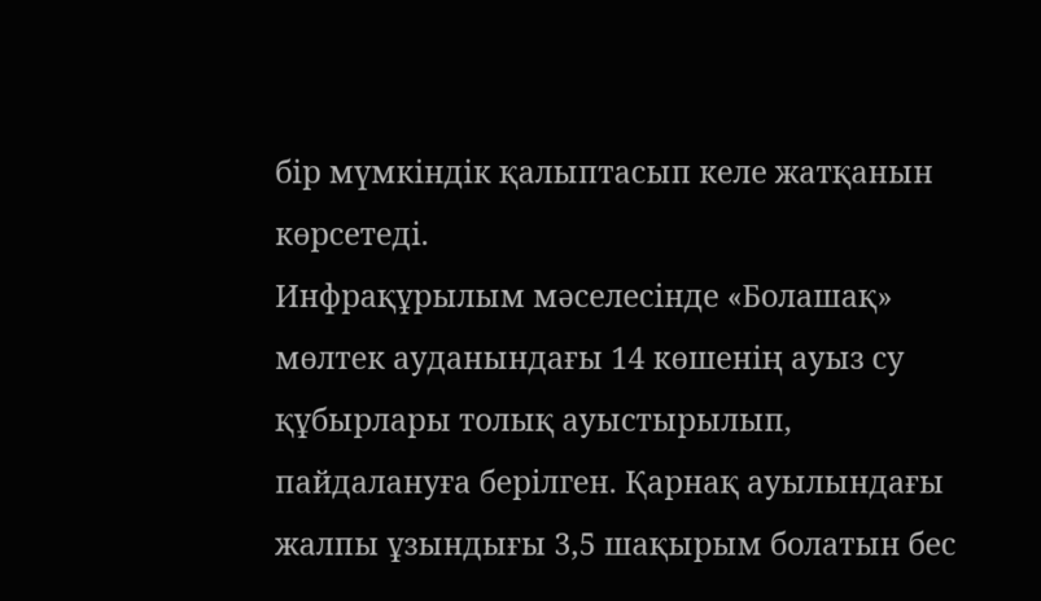бір мүмкіндік қалыптасып келе жатқанын көрсетеді.
Инфрақұрылым мәселесінде «Болашақ» мөлтек ауданындағы 14 көшенің ауыз су құбырлары толық ауыстырылып, пайдалануға берілген. Қарнақ ауылындағы жалпы ұзындығы 3,5 шақырым болатын бес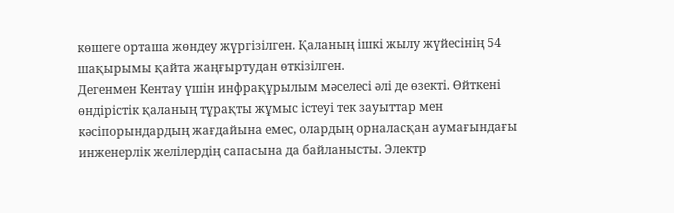көшеге орташа жөндеу жүргізілген. Қаланың ішкі жылу жүйесінің 54 шақырымы қайта жаңғыртудан өткізілген.
Дегенмен Кентау үшін инфрақұрылым мәселесі әлі де өзекті. Өйткені өндірістік қаланың тұрақты жұмыс істеуі тек зауыттар мен кәсіпорындардың жағдайына емес, олардың орналасқан аумағындағы инженерлік желілердің сапасына да байланысты. Электр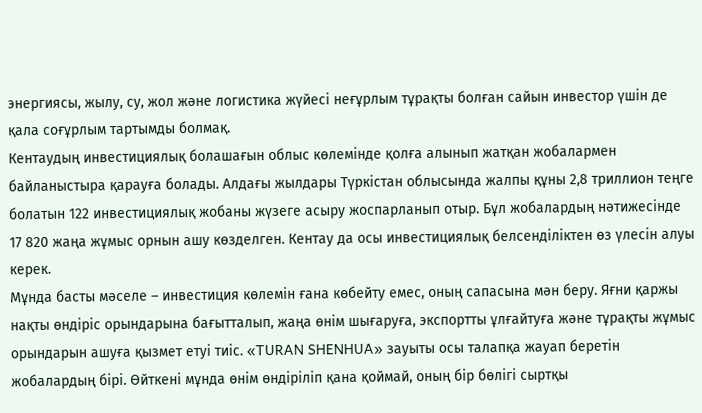энергиясы, жылу, су, жол және логистика жүйесі неғұрлым тұрақты болған сайын инвестор үшін де қала соғұрлым тартымды болмақ.
Кентаудың инвестициялық болашағын облыс көлемінде қолға алынып жатқан жобалармен байланыстыра қарауға болады. Алдағы жылдары Түркістан облысында жалпы құны 2,8 триллион теңге болатын 122 инвестициялық жобаны жүзеге асыру жоспарланып отыр. Бұл жобалардың нәтижесінде 17 820 жаңа жұмыс орнын ашу көзделген. Кентау да осы инвестициялық белсенділіктен өз үлесін алуы керек.
Мұнда басты мәселе – инвестиция көлемін ғана көбейту емес, оның сапасына мән беру. Яғни қаржы нақты өндіріс орындарына бағытталып, жаңа өнім шығаруға, экспортты ұлғайтуға және тұрақты жұмыс орындарын ашуға қызмет етуі тиіс. «TURAN SHENHUA» зауыты осы талапқа жауап беретін жобалардың бірі. Өйткені мұнда өнім өндіріліп қана қоймай, оның бір бөлігі сыртқы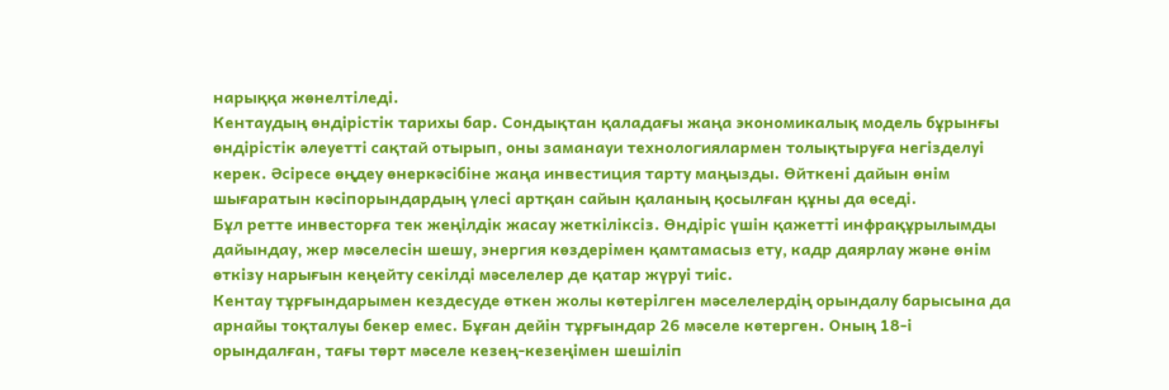нарыққа жөнелтіледі.
Кентаудың өндірістік тарихы бар. Сондықтан қаладағы жаңа экономикалық модель бұрынғы өндірістік әлеуетті сақтай отырып, оны заманауи технологиялармен толықтыруға негізделуі керек. Әсіресе өңдеу өнеркәсібіне жаңа инвестиция тарту маңызды. Өйткені дайын өнім шығаратын кәсіпорындардың үлесі артқан сайын қаланың қосылған құны да өседі.
Бұл ретте инвесторға тек жеңілдік жасау жеткіліксіз. Өндіріс үшін қажетті инфрақұрылымды дайындау, жер мәселесін шешу, энергия көздерімен қамтамасыз ету, кадр даярлау және өнім өткізу нарығын кеңейту секілді мәселелер де қатар жүруі тиіс.
Кентау тұрғындарымен кездесуде өткен жолы көтерілген мәселелердің орындалу барысына да арнайы тоқталуы бекер емес. Бұған дейін тұрғындар 26 мәселе көтерген. Оның 18-і орындалған, тағы төрт мәселе кезең-кезеңімен шешіліп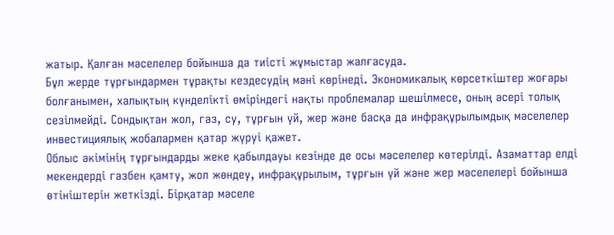жатыр. Қалған мәселелер бойынша да тиісті жұмыстар жалғасуда.
Бұл жерде тұрғындармен тұрақты кездесудің мәні көрінеді. Экономикалық көрсеткіштер жоғары болғанымен, халықтың күнделікті өміріндегі нақты проблемалар шешілмесе, оның әсері толық сезілмейді. Сондықтан жол, газ, су, тұрғын үй, жер және басқа да инфрақұрылымдық мәселелер инвестициялық жобалармен қатар жүруі қажет.
Облыс әкімінің тұрғындарды жеке қабылдауы кезінде де осы мәселелер көтерілді. Азаматтар елді мекендерді газбен қамту, жол жөндеу, инфрақұрылым, тұрғын үй және жер мәселелері бойынша өтініштерін жеткізді. Бірқатар мәселе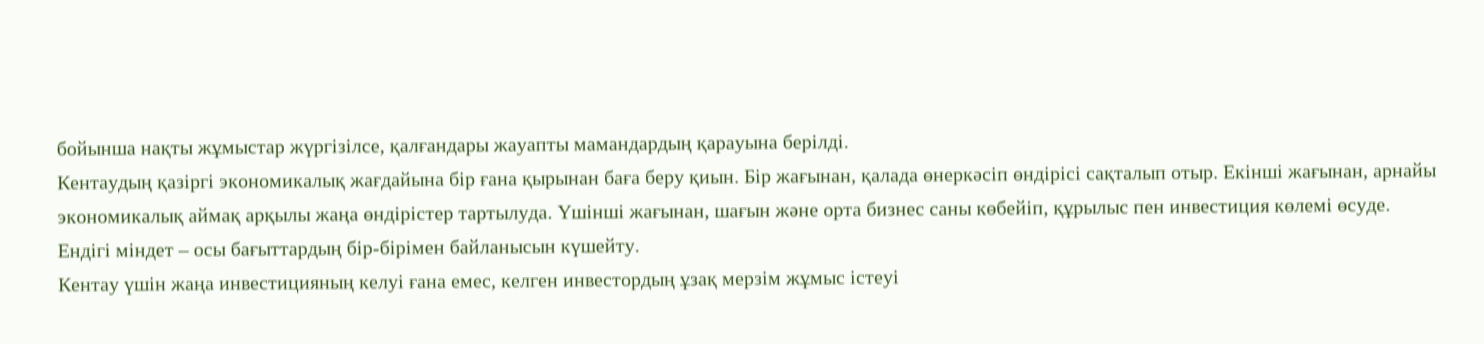бойынша нақты жұмыстар жүргізілсе, қалғандары жауапты мамандардың қарауына берілді.
Кентаудың қазіргі экономикалық жағдайына бір ғана қырынан баға беру қиын. Бір жағынан, қалада өнеркәсіп өндірісі сақталып отыр. Екінші жағынан, арнайы экономикалық аймақ арқылы жаңа өндірістер тартылуда. Үшінші жағынан, шағын және орта бизнес саны көбейіп, құрылыс пен инвестиция көлемі өсуде. Ендігі міндет – осы бағыттардың бір-бірімен байланысын күшейту.
Кентау үшін жаңа инвестицияның келуі ғана емес, келген инвестордың ұзақ мерзім жұмыс істеуі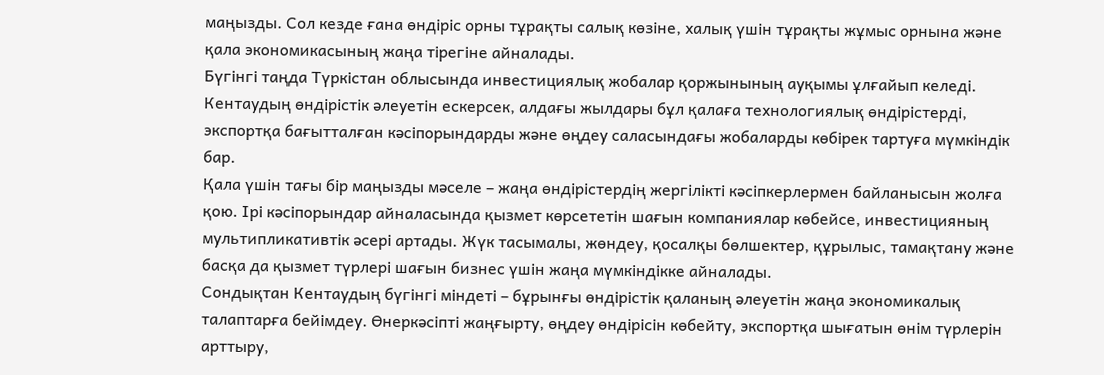маңызды. Сол кезде ғана өндіріс орны тұрақты салық көзіне, халық үшін тұрақты жұмыс орнына және қала экономикасының жаңа тірегіне айналады.
Бүгінгі таңда Түркістан облысында инвестициялық жобалар қоржынының ауқымы ұлғайып келеді. Кентаудың өндірістік әлеуетін ескерсек, алдағы жылдары бұл қалаға технологиялық өндірістерді, экспортқа бағытталған кәсіпорындарды және өңдеу саласындағы жобаларды көбірек тартуға мүмкіндік бар.
Қала үшін тағы бір маңызды мәселе – жаңа өндірістердің жергілікті кәсіпкерлермен байланысын жолға қою. Ірі кәсіпорындар айналасында қызмет көрсететін шағын компаниялар көбейсе, инвестицияның мультипликативтік әсері артады. Жүк тасымалы, жөндеу, қосалқы бөлшектер, құрылыс, тамақтану және басқа да қызмет түрлері шағын бизнес үшін жаңа мүмкіндікке айналады.
Сондықтан Кентаудың бүгінгі міндеті – бұрынғы өндірістік қаланың әлеуетін жаңа экономикалық талаптарға бейімдеу. Өнеркәсіпті жаңғырту, өңдеу өндірісін көбейту, экспортқа шығатын өнім түрлерін арттыру,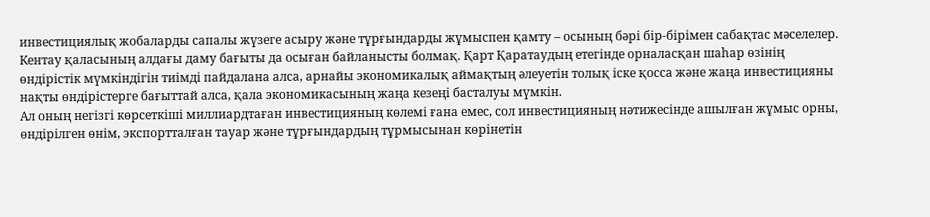инвестициялық жобаларды сапалы жүзеге асыру және тұрғындарды жұмыспен қамту – осының бәрі бір-бірімен сабақтас мәселелер.
Кентау қаласының алдағы даму бағыты да осыған байланысты болмақ. Қарт Қаратаудың етегінде орналасқан шаһар өзінің өндірістік мүмкіндігін тиімді пайдалана алса, арнайы экономикалық аймақтың әлеуетін толық іске қосса және жаңа инвестицияны нақты өндірістерге бағыттай алса, қала экономикасының жаңа кезеңі басталуы мүмкін.
Ал оның негізгі көрсеткіші миллиардтаған инвестицияның көлемі ғана емес, сол инвестицияның нәтижесінде ашылған жұмыс орны, өндірілген өнім, экспортталған тауар және тұрғындардың тұрмысынан көрінетін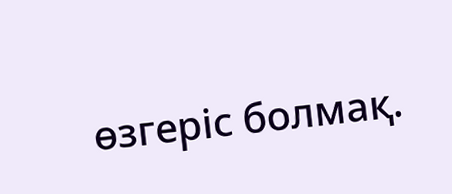өзгеріс болмақ.